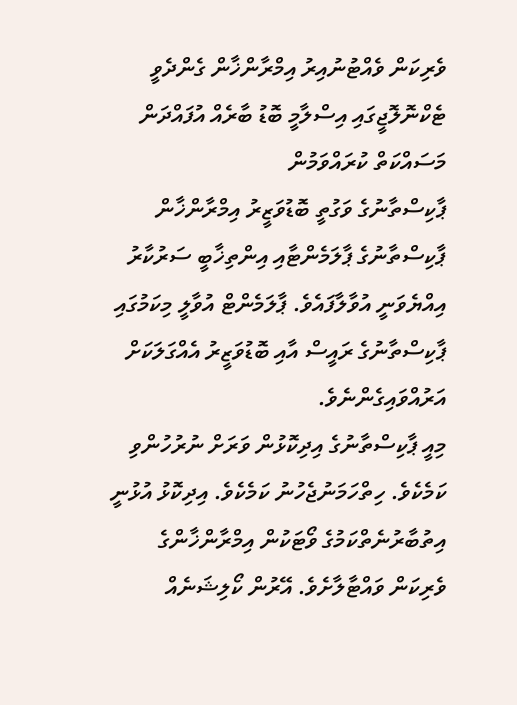ވެރިކަން ވެއްޓުނުއިރު އިމްރާންޚާން ގެންދެވީ ޓެކްނޮލޮޖީގައި އިސްލާމީ ބޮޑު ބާރެއް އުފައްދަން މަސައްކަތް ކުރައްވަމުން
ޕާކިސްތާނުގެ ވަގުތީ ބޮޑުވަޒީރު އިމްރާންޚާން
ޕާކިސްތާނުގެ ޕާލަމެންޓާއި އިންތިޚާބީ ސަރުކާރު އިއްޔެވަނީ އުވާލާފައެވެ. ޕާލަމެންޓް އުވާލީ މިކަމުގައި ޕާކިސްތާނުގެ ރައީސް އާއި ބޮޑުވަޒީރު އެއްގަލަކަށް އަރުއްވައިގެންނެވެ.
މިއީ ޕާކިސްތާނުގެ އިދިކޮޅުން ވަރަށް ނުރުހުންވި ކަމެކެވެ. ހިތްހަމަނުޖެހުނު ކަމެކެވެ. އިދިކޮޅު އުޅުނީ އިތުބާރުނެތްކަމުގެ ވޯޓަކުން އިމްރާންޚާންގެ ވެރިކަން ވައްޓާލާށެވެ. އޭރުން ކޯލިޝަނެއް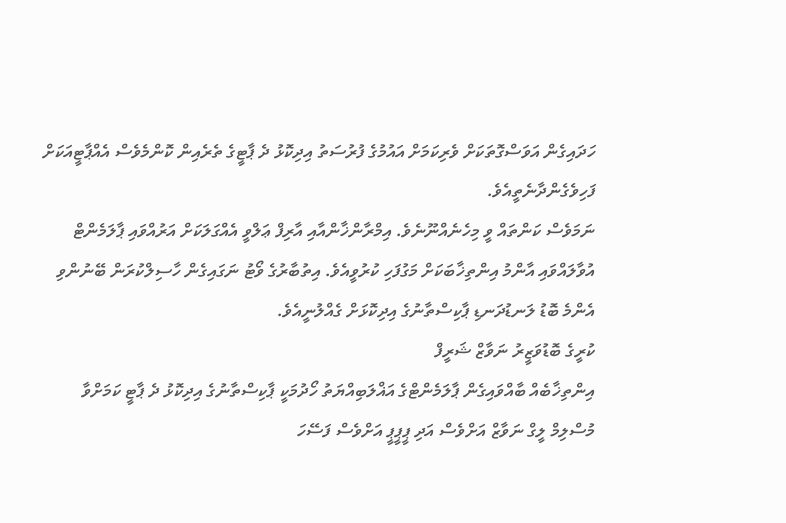ހަދައިގެން އަވަސްގޮތަކަށް ވެރިކަމަށް އައުމުގެ ފުރުސަތު އިދިކޮޅު ދެ ޕާޓީގެ ތެރެއިން ކޮންމެވެސް އެއްޕާޓީއަކަށް ފަހިވެގެންދާނެތީއެވެ.
ނަމަވެސް ކަންތައް ވީ މިހެނެއްނޫނެވެ. އިމްރާންޚާންއާއި އާރިފް ޢަލްވީ އެއްގަލަކަށް އަރުއްވައި ޕާލަމެންޓް އުވާލައްވައި އާންމު އިންތިޚާބަކަށް މަގުފަހި ކުރުވީއެވެ. އިތުބާރުގެ ވޯޓު ނަގައިގެން ހާސިލްކުރަން ބޭނުންވި އެންމެ ބޮޑު ލަނޑުދަނޑި ޕާކިސްތާނުގެ އިދިކޮޅަށް ގެއްލުނީއެވެ.
ކުރީގެ ބޮޑުވަޒީރު ނަވާޒް ޝަރީފް
އިންތިޚާބެއް ބާއްވައިގެން ޕާލަމެންޓްގެ އަޣްލަބިއްޔަތު ހޯދުމަކީ ޕާކިސްތާނުގެ އިދިކޮޅު ދެ ޕާޓީ ކަމަށްވާ މުސްލިމް ލީގް ނަވާޒް އަށްވެސް އަދި ޕީޕީޕީ އަށްވެސް ފަސޭހަ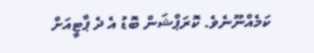ކަމެއްނޫނެވެ. ކޮރަޕްޝަން ބޮޑު އެ ދެ ޕާޓީއަށް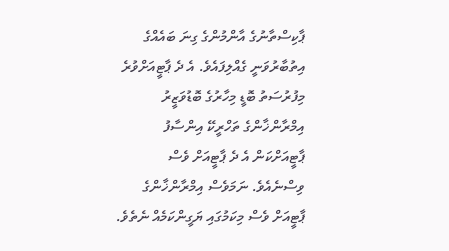ޕާކިސްތާނުގެ އާންމުންގެ ގިނަ ބައެއްގެ އިތުބާރުވަނީ ގެއްލިފައެވެ. އެ ދެ ޕާޓީއަށްވުރެ މިފުރުސަތު ބޮޑީ މިހާރުގެ ބޮޑުވަޒީރު އިމްރާންޚާންގެ ތަހްރީކޭ އިންސާފު ޕާޓީއަށްކަން އެ ދެ ޕާޓީއަށް ވެސް ވިސްނެއެވެ. ނަމަވެސް އިމްރާންޚާންގެ ޕާޓީއަށް ވެސް މިކަމުގައި ޔަގީންކަމެއް ނެތެވެ.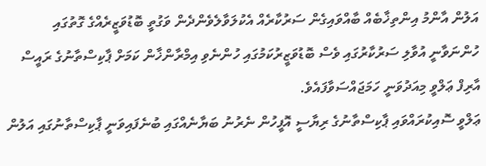އަލުން އާންމު އިންތިޚާބެއް ބާއްވައިގެން ސަރުކާރެއް އެކުލަވާލެވެންދެން ވަގުތީ ބޮޑުވަޒީރެއްގެ ގޮތުގައި ހުންނަވާނީ އުވާލި ސަރުކާރުގައި ވެސް ބޮޑުވަޒީރުކަމުގައި ހުންނެވި އިމްރާންޚާން ކަމަށް ޕާކިސްތާނުގެ ރައީސް އާރިފް ޢަލްވީ މިއަދުވަނީ ހަމަޖައްސަވާފައެވެ.
ޢަލްވީ ސޮއިކުރައްވައި ޕާކިސްތާނުގެ ރިޔާސީ އޮފީހުން ނެރުނު ބަޔާނެއްގައި ބުނެފައިވަނީ ޕާކިސްތާނުގައި އަލުން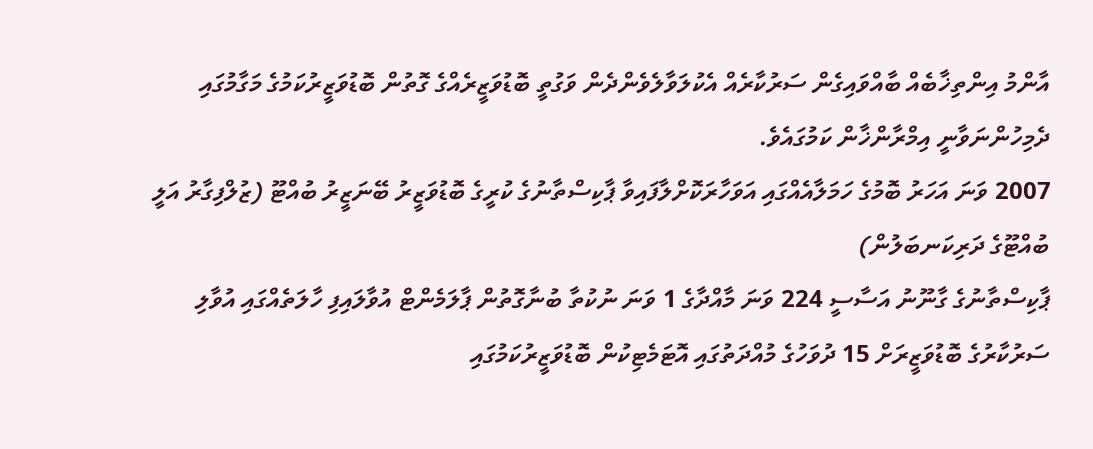އާންމު އިންތިޚާބެއް ބާއްވައިގެން ސަރުކާރެއް އެކުލަވާލެވެންދެން ވަގުތީ ބޮޑުވަޒީރެއްގެ ގޮތުން ބޮޑުވަޒީރުކަމުގެ މަގާމުގައި ދެމިހުންނަވާނީ އިމްރާންޚާން ކަމުގައެވެ.
2007 ވަނަ އަހަރު ބޮމުގެ ހަމަލާއެއްގައި އަވަހާރަކޮށްލާފައިވާ ޕާކިސްތާނުގެ ކުރީގެ ބޮޑުވަޒީރު ބޭނަޒީރު ބުއްޓޫ (ޒުލްފިގާރު އަލީ ބުއްޓޫގެ ދަރިކަނބަލުން)
ޕާކިސްތާނުގެ ގާނޫނު އަސާސީ 224 ވަނަ މާއްދާގެ 1 ވަނަ ނުކުތާ ބުނާގޮތުން ޕާލަމެންޓް އުވާލައިފި ހާލަތެއްގައި އުވާލި ސަރުކާރުގެ ބޮޑުވަޒީރަށް 15 ދުވަހުގެ މުއްދަތުގައި އޮޓަމެޓިކުން ބޮޑުވަޒީރުކަމުގައި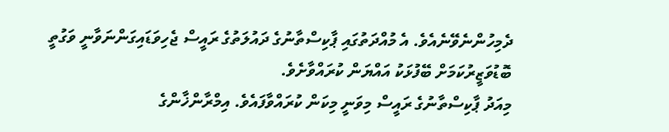ދެމިހުންނެވޭނެއެވެ. އެ މުއްދަތުގައި ޕާކިސްތާނުގެ ދައުލަތުގެ ރައީސް ޖެހިވަޑައިގަންނަވާނީ ވަގުތީ ބޮޑުވަޒީރުކަމަށް ބޭފުޅަކު އައްޔަން ކުރައްވާށެވެ.
މިއަދު ޕާކިސްތާނުގެ ރައީސް މިވަނީ މިކަން ކުރައްވާފައެވެ. އިމްރާންޚާންގެ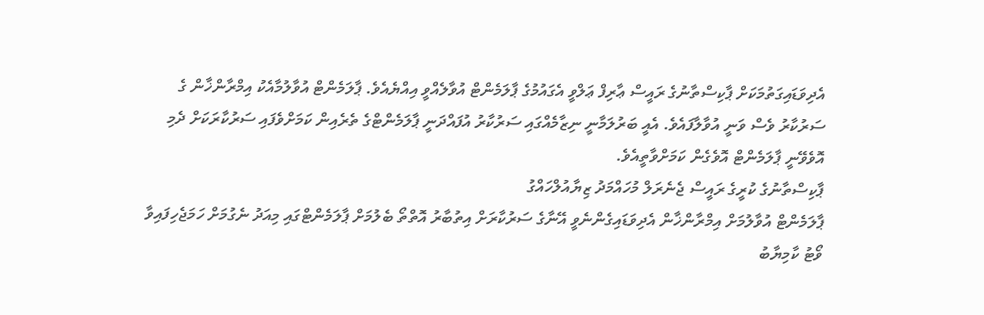އެދިވަޑައިގަތުމަކަށް ޕާކިސްތާނުގެ ރައީސް ޢާރިފް ޢަލްވީ އެގައުމުގެ ޕާލަމެންޓް އުވާލެއްވީ އިއްޔެއެވެ. ޕާލަމެންޓް އުވާލުމާއެކު އިމްރާންޚާން ގެ ސަރުކާރު ވެސް ވަނީ އުވާލާފައެވެ. އެއީ ބަރުލަމާނީ ނިޒާމެއްގައި ސަރުކާރު އުފައްދަނީ ޕާލަމެންޓްގެ ތެރެއިން ކަމަށްވެފައި ސަރުކާރަކަށް ދެމި އޮވެވޭނީ ޕާލަމެންޓް އޮވެގެން ކަމަށްވާތީއެވެ.
ޕާކިސްތާނުގެ ކުރީގެ ރައީސް ޖެނެރަލް މުހައްމަދު ޒިޔާއުލްހައްގު
ޕާލަމެންޓް އުވާލުމަށް އިމްރާންޚާން އެދިވަޑައިގެންނެވީ އޭނާގެ ސަރުކާރަށް އިތުބާރު އޮތްތޯ ބެލުމަށް ޕާލަމެންޓްގައި މިއަދު ނެގުމަށް ހަމަޖެހިފައިވާ ވޯޓު ކާމިޔާބު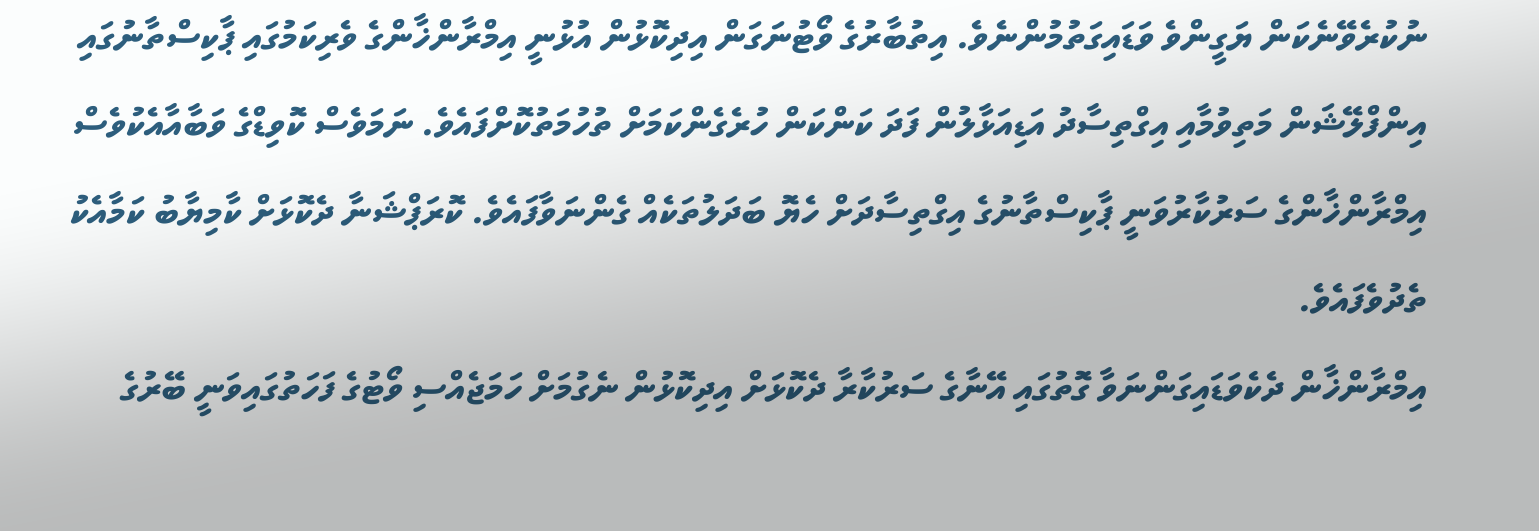ނުކުރެވޭނެކަން ޔަގީންވެ ވަޑައިގަތުމުންނެވެ. އިތުބާރުގެ ވޯޓުނަގަން އިދިކޮޅުން އުޅުނީ އިމްރާންޚާންގެ ވެރިކަމުގައި ޕާކިސްތާނުގައި އިންފްލޭޝަން މަތިވުމާއި އިގްތިސާދު އަޑިއަޅާލުން ފަދަ ކަންކަން ހުރެގެންކަމަށް ތުހުމަތުކޮށްފައެވެ. ނަމަވެސް ކޮވިޑްގެ ވަބާއާއެކުވެސް އިމްރާންޚާންގެ ސަރުކާރުވަނީ ޕާކިސްތާނުގެ އިގްތިސާދަށް ހެޔޮ ބަދަލުތަކެއް ގެންނަވާފައެވެ. ކޮރަޕްޝަނާ ދެކޮޅަށް ކާމިޔާބު ކަމާއެކު ތެދުވެފައެވެ.
އިމްރާންޚާން ދެކެވަޑައިގަންނަވާ ގޮތުގައި އޭނާގެ ސަރުކާރާ ދެކޮޅަށް އިދިކޮޅުން ނެގުމަށް ހަމަޖެއްސި ވޯޓުގެ ފަހަތުގައިވަނީ ބޭރުގެ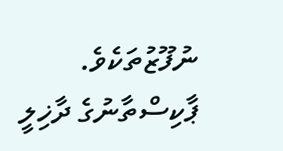ނުފޫޒުތަކެވެ. ޕާކިސްތާނުގެ ދާޚިލީ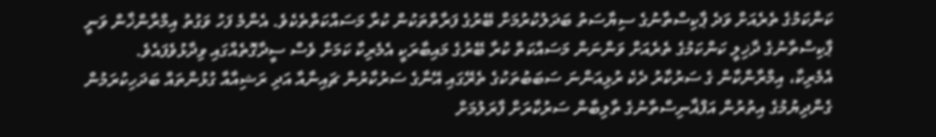ކަންކަމުގެ ތެރެއަށް ވަދެ ޕާކިސްތާނުގެ ސިޔާސަތު ބަދަލުކުރުމަށް ބޭރުގެ ފަރާތްތަކުން ކުރާ މަސައްކަތްތެކެވެ. އެންމެ ފަހު ވަގުތު އިމްރާންޚާން ވަނީ ޕާކިސްތާނުގެ ދާޚިލީ ކަންކަމުގެ ތެރެއަށް ވަންނަން މަސައްކަތް ކުރާ ބޭރުގެ މައިބާރަކީ އެމެރިކާ ކަމަށް ވެސް ސީދާގޮތެއްގައި ވިދާޅުވެފައެވެ.
އެމެރިކާ، އިމްރާންކާން ގެ ސަރުކާރު ދެކެ ރުޅިއަންނަ ސަބަބުތަކުގެ ތެރޭގައި އޭނާގެ ސަރުކާރުން ޗައިނާއާ އަދި ރަޝިއާއާ ގުޅުންތައް ބަދަހިކުރަމުން ގެންދިޔުމުގެ އިތުރުން އަފްޣާނިސްތާނުގެ ތާލިބާން ސަރުކާރަށް ފާރަލުމަށް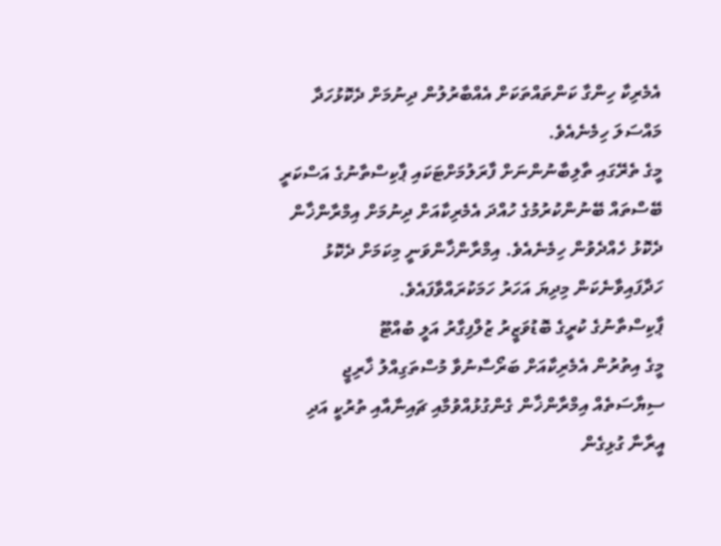އެމެރިކާ ހިންގާ ކަންތައްތަކަށް އެއްބާރުލުން ދިނުމަށް ދެކޮޅުހަދާ މައްސަލަ ހިމެނެއެވެ.
މީގެ ތެރޭގައި ތާލިބާނުންނަށް ފާރަލުމަށްޓަކައި ޕާކިސްތާނުގެ އަސްކަރީ ބޭސްތައް ބޭނުންކުރުމުގެ ހުއްދަ އެމެރިކާއަށް ދިނުމަށް އިމްރާންޚާން ދެކޮޅު ހެއްދެވުން ހިމެނެއެވެ. އިމްރާންޚާންވަނީ މިކަމަށް ދެކޮޅު ހަދާފައިވާނެކަން މިދިޔަ އަހަރު ހަމަކުރައްވާފައެވެ.
ޕާކިސްތާނުގެ ކުރީގެ ބޮޑުވަޒީރު ޒުލްފިގާރު އަލީ ބުއްޓޫ
މީގެ އިތުރުން އެމެރިކާއަށް ބަރޯސާނުވާ މުސްތަގިއްލު ޚާރިޖީ ސިޔާސަތެއް އިމްރާންޚާން ގެންގުޅުއްވުމާއި ޗައިނާއާއި ތުރުކީ އަދި އީރާނާ ގުޅިގެން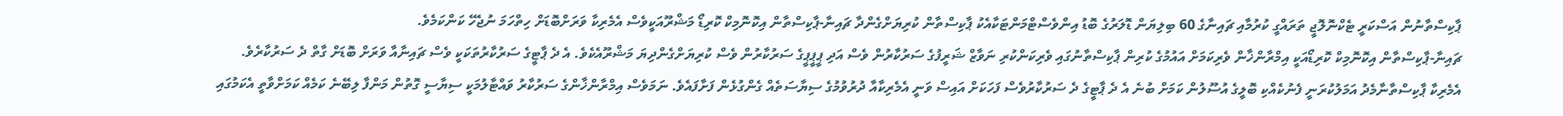ޕާކިސްތާނުން އަސްކަރީ ޓެކްނޮލޮޖީ ތަރައްގީ ކުރުމާއި ޗައިނާގެ 60 ބިލިޔަން ޑޮލަރުގެ ބޮޑު އިންވެސްޓްމަންޓަކާއެކު ޕާކިސްތާން ކުރިޔަށްގެންދާ ޗައިނާ-ޕާކިސްތާން އިކޮނޮމިކް ކޮރިޑޯ މަޝްރޫއަކީވެސް އެމެރިކާ ވަރަށްބޮޑަށް ހިތްހަމަ ނުޖެހޭ ކަންކަމެވެ.
ޗައިނާ-ޕާކިސްތާން އިކޮނޮމިކް ކޮރިޑޯއަކީ އިމްރާންޚާން ވެރިކަމަށް އައުމުގެ ކުރިން ޕާކިސްތާނުގައި ވެރިކަންކުރި ނަވާޒް ޝަރީފުގެ ސަރުކާރުން ވެސް އަދި ޕީޕީޕީގެ ސަރުކާރުން ވެސް ކުރިޔަށްގެންދިޔަ މަޝްރޫއެކެވެ. އެ ދެ ޕާޓީގެ ސަރުކާރުތަކަކީ ވެސް ޗައިނާއާ ވަރަށް ބޮޑަށް ގާތް ދެ ސަރުކާރެވެ.
އެމެރިކާ ޕާކިސްތާނާމެދު އަމަލުކުރަނީ ފެނުކެއްކި ބޮލީގެ އުސޫލުން ކަމަށް ބުނެ އެ ދެ ޕާޓީގެ ދެ ސަރުކާރުވެސް ފަހަކަށް އައިސް ވަނީ އެމެރިކާއާ ދުރުވުމުގެ ސިޔާސަތެއް ގެންގުޅެން ފަށާފައެވެ. ނަމަވެސް އިމްރާންޚާންގެ ސަރުކާރު ވައްޓާލުމަކީ ސިޔާސީ ގޮތުން މަންފާ ލިބޭނެ ކަމެއް ކަމަށްވާތީ އެކަމުގައި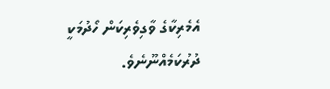އެމެރިކާގެ ވާގިވެރިކަން ހޯދުމަކީ ދުރުކަމެއްނޫނެވެ.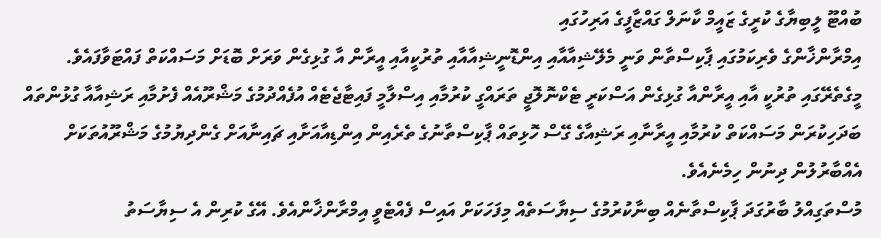ބުއްޓޫ ލީބިޔާގެ ކުރީގެ ޒައީމް ކާނަލް ގައްޒާފީގެ އަރިހުގައި
އިމްރާންޚާންގެ ވެރިކަމުގައި ޕާކިސްތާން ވަނީ މެލޭޝިއާއާއި އިންޑޮނީޝިއާއާއި ތުރުކީއާއި އީރާން އާ ގުޅިގެން ވަރަށް ބޮޑަށް މަސައްކަތް ފައްޓަވާފައެވެ. މީގެތެރޭގައި ތުރުކީ އާއި އީރާންއާ ގުޅިގެން އަސްކަރީ ޓެކްނޮލޮޖީ ތަރައްގީ ކުރުމާއި އިސްލާމީ ފައިޓާޖެޓެއް އުފެއްދުމުގެ މަޝްރޫއެއް ފެށުމާއި ރަޝިއާއާ ގުޅުންތައް ބަދަހިކުރަން މަސައްކަތް ކުރުމާއި އީރާނާއި ރަޝިއާގެ ގޭސް ހޮޅިތައް ޕާކިސްތާނުގެ ތެރެއިން އިންޑިއާއަށާއި ޗައިނާއަށް ގެންދިޔުމުގެ މަޝްރޫއުތަކަށް އެއްބާރުލުން ދިނުން ހިމެނެއެވެ.
މުސްތަގިއްލު ބާރުގަދަ ޕާކިސްތާނެއް ބިނާކުރުމުގެ ސިޔާސަތެއް މިފަހަކަށް އައިސް ފެއްޓެވީ އިމްރާންޚާންއެވެ. އޭގެ ކުރިން އެ ސިޔާސަތު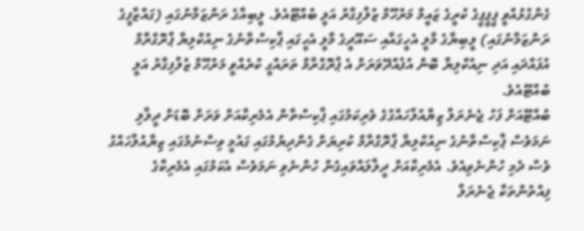ގެންގުޅުއްވީ ޕީޕީޕީގެ ކުރީގެ ޒައީމް މަރުހޫމް ޒުލްފިގާރު އަލީ ބުއްޓޫއެވެ. ލީބިއާގެ ރަންޒަމާނުގައި (ގައްޒާފީގެ ރަންޒަމާނުގައި) ލީބިޔާގެ މާލީ އެހީގައާއި ސައޫދީގެ މާލީ އެހީގައި ޕާކިސްތާނުގެ ނިއުކްލިޔާ ޕްރޮގްރާމް އުފައްދައި އަދި ނިއުކްލިޔާ ބޮން އުފެއްދޭވަރަށް އެ ޕްރޮގްރާމް ތަރައްގީ ކުރެއްވީ މަރުހޫމް ޒުލްފިގާރު އަލީ ބުއްޓޫއެވެ.
ބުއްޓޫއަށް ފަހު ޖެނެރަލް ޒިޔާއުލްހައްގުގެ ވެރިކަމުގައި ޕާކިސްތާން އެމެރިކާއަށް ވަރަށް ބޮޑަށް ދީލާލި ނަމަވެސް ޕާކިސްތާނުގެ ނިއުކްލިޔާ ޕްރޮގްރާމް ކުރިޔަށް ގެންދިޔުމުގައި ގައުމީ ވިސްނުމުގައި ޒިޔާއުލްހައްގު ވެސް ދެމި ހުންނެވިއެވެ. އެމެރިކާއަށް ދީލާލައްވައިގެން ހުންނެވި ނަމަވެސް އެކަމުގައި އެމެރިކާގެ ފިއްތުންތަކާ ޖެނެރަލް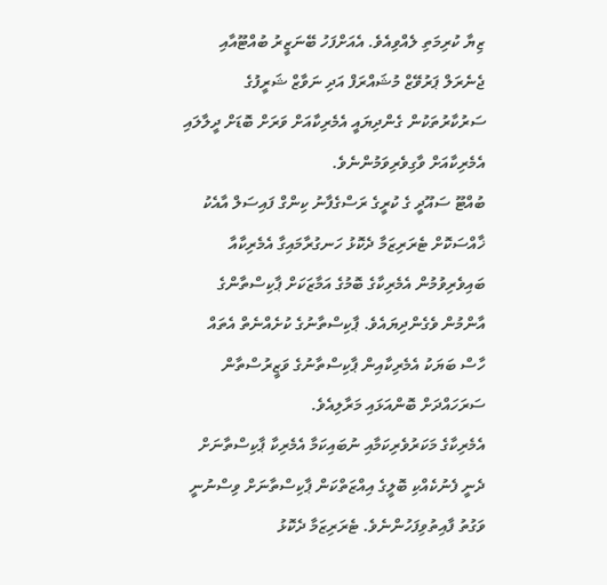ޒިޔާ ކުރިމަތި ލެއްވިއެވެ. އެއަށްފަހު ބޭނަޒީރު ބުއްޓޫއާއި ޖެނެރަލް ޕަރުވޭޒް މުޝައްރަފް އަދި ނަވާޒް ޝަރީފުގެ ސަރުކާރުތަކުން ގެންދިޔައީ އެމެރިކާއަށް ވަރަށް ބޮޑަށް ދީލާލައި އެމެރިކާއަށް ވާގިވެރިވަމުންނެވެ.
ބުއްޓޫ ސައޫދީ ގެ ކުރީގެ ރަސްގެފާނު ކިންގް ފައިސަލް އާއެކު
ޚާއްސަކޮށް ޓެރަރިޒަމާ ދެކޮޅު ހަނގުރާމައިގާ އެމެރިކާއާ ބައިވެރިވުމުން އެމެރިކާގެ ބޮމުގެ އަމާޒަކަށް ޕާކިސްތާންގެ އާންމުން ވެގެންދިޔައެވެ. ޕާކިސްތާނުގެ ކުށެއްނެތް އެތައް ހާސް ބަޔަކު އެމެރިކާއިން ޕާކިސްތާނުގެ ވަޒީރުސްތާން ސަރަހައްދަށް ބޮންއަޅައި މަރާލިއެވެ.
އެމެރިކާގެ މަކަރުވެރިކަމާއި ނުބައިކަމާ އެމެރިކާ ޕާކިސްތާނަށް ދެނީ ފެނުކެއްކި ބޮލީގެ އިއްޒަތްކަން ޕާކިސްތާނަށް ވިސްނުނީ ވަގުތު ފާއިތުވިފަހުންނެވެ. ޓެރަރިޒަމާ ދެކޮޅު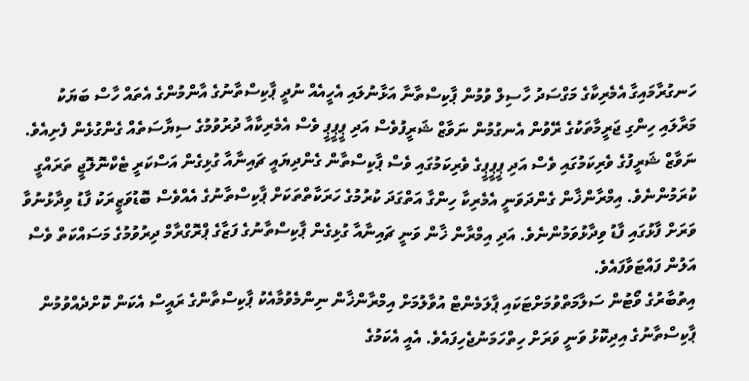ހަނގުރާމައިގާ އެމެރިކާގެ މަގްސަދު ހާސިލް ވުމުން ޕާކިސްތާނާ އަޅާނުލައި އެހީއެއް ނުދީ ޕާކިސްތާނުގެ އާންމުންގެ އެތައް ހާސް ބަޔަކު މަރާލައި ހިންގި ޖަރީމާތަކުގެ ރޭވުން އެނގުމުން ނަވާޒް ޝަރީފުވެސް އަދި ޕީޕީޕީ ވެސް އެމެރިކާއާ ދުރުވުމުގެ ސިޔާސަތެއް ގެންގުޅެން ފެށިއެވެ.
ނަވާޒް ޝަރީފުގެ ވެރިކަމުގައި ވެސް އަދި ޕީޕީޕީގެ ވެރިކަމުގައި ވެސް ޕާކިސްތާން ގެންދިޔައީ ޗައިނާއާ ގުޅިގެން އަސްކަރީ ޓެކްނޮލޮޖީ ތަރައްގީ ކުރަމުންނެވެ. އިމްރާންޚާން ގެންދަވަނީ އެމެރިކާ ހިންގާ އަތްގަދަ ކުރުމުގެ ހަރަކާތްތަކަށް ޕާކިސްތާނުގެ އެއްވެސް ބޮޑުވަޒީރަކު ފާޑު ވިދާޅުނުވާ ވަރަށް ފާޅުގައި ފާޑު ވިދާޅުވަމުންނެވެ. އަދި އިމްރާން ޚާން ވަނީ ޗައިނާއާ ގުޅިގެން ޕާކިސްތާނުގެ ފަޒާގެ ޕްރޮގްރާމް ދިރުވުމުގެ މަސައްކަތް ވެސް އަލުން ފައްޓަވާފައެވެ.
އިތުބާރުގެ ވޯޓުން ސަލާމަތްވުމަށްޓަކައި ޕާލަމެންޓް އުވާލުމަށް އިމްރާންޚާން ނިންމެވުމާއެކު ޕާކިސްތާންގެ ރައީސް އެކަން ކޮށްދެއްވުމުން ޕާކިސްތާނުގެ އިދިކޮޅު ވަނީ ވަރަށް ހިތްހަމަނުޖެހިފައެވެ. އެއީ އެކަމުގެ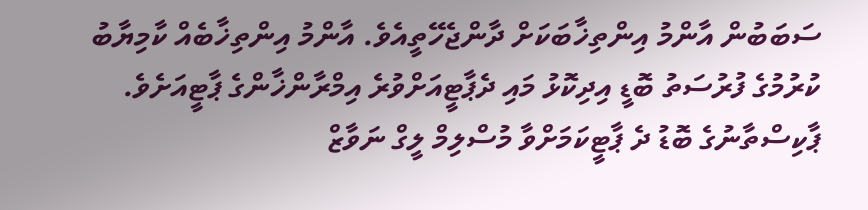ސަބަބުން އާންމު އިންތިޚާބަކަށް ދާންޖެހޭތީއެވެ. އާންމު އިންތިޚާބެއް ކާމިޔާބު ކުރުމުގެ ފުރުސަތު ބޮޑީ އިދިކޮޅު މައި ދެޕާޓީއަށްވުރެ އިމްރާންޚާންގެ ޕާޓީއަށެވެ.
ޕާކިސްތާނުގެ ބޮޑު ދެ ޕާޓީކަމަށްވާ މުސްލިމް ލީގް ނަވާޒް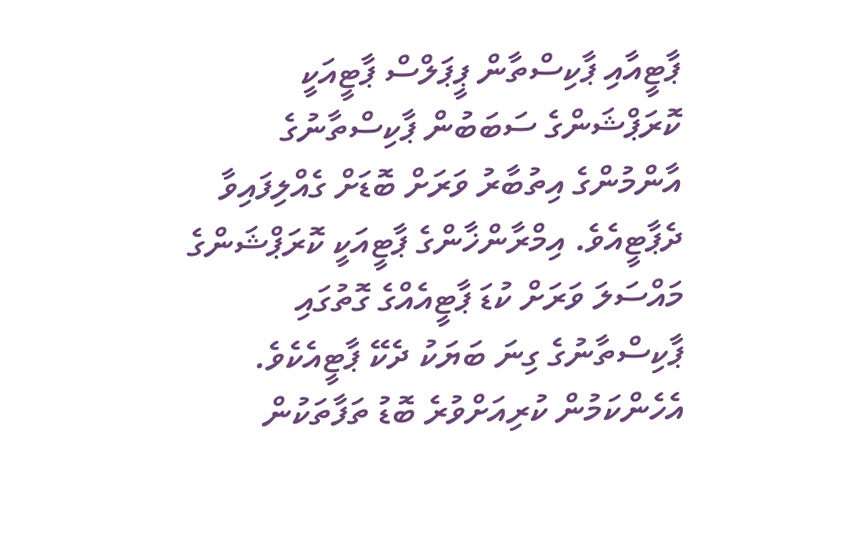ޕާޓީއާއި ޕާކިސްތާން ޕީޕަލްސް ޕާޓީއަކީ ކޮރަޕްޝަންގެ ސަބަބުން ޕާކިސްތާނުގެ އާންމުންގެ އިތުބާރު ވަރަށް ބޮޑަށް ގެއްލިފައިވާ ދެޕާޓީއެވެ. އިމްރާންޚާންގެ ޕާޓީއަކީ ކޮރަޕްޝަންގެ މައްސަލަ ވަރަށް ކުޑަ ޕާޓީއެއްގެ ގޮތުގައި ޕާކިސްތާނުގެ ގިނަ ބަޔަކު ދެކޭ ޕާޓީއެކެވެ.
އެހެންކަމުން ކުރިއަށްވުރެ ބޮޑު ތަފާތަކުން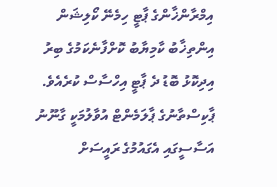އިމްރާންޚާންގެ ޕާޓީ ހިމެނޭ ކޯލިޝަން އިންތިޚާބު ކާމިޔާބު ކޮށްފާނެކަމުގެ ބިރު އިދިކޮޅު ބޮޑު ދެ ޕާޓީ އިހްސާސް ކުރެއެވެ. ޕާކިސްތާނުގެ ޕާލަމެންޓް އުވާލުމަކީ ގާނޫނު އަސާސީގައި އެގައުމުގެ ރައީސަށް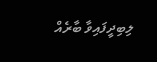ލިބިދީފައިވާ ބާރެއް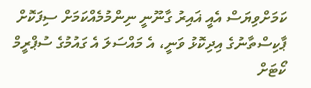ކަމަށްވިޔަސް އެއީ ޣައިރު ގާނޫނީ ނިންމުމެއްކަމަށް ސިފަކޮށް ޕާކިސްތާނުގެ އިދިކޮޅު ވަނީ، އެ މައްސަލަ އެ ގައުމުގެ ސުޕްރީމް ކޯޓަށް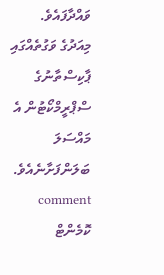ވައްދާފައެވެ. މިއަދުގެ ވަގުތެއްގައި ޕާކިސްތާނުގެ ސްޕްރީމްކޯޓުން އެ މައްސަލަ ބަލަންފަށާނެއެވެ.
comment ކޮމެންޓް